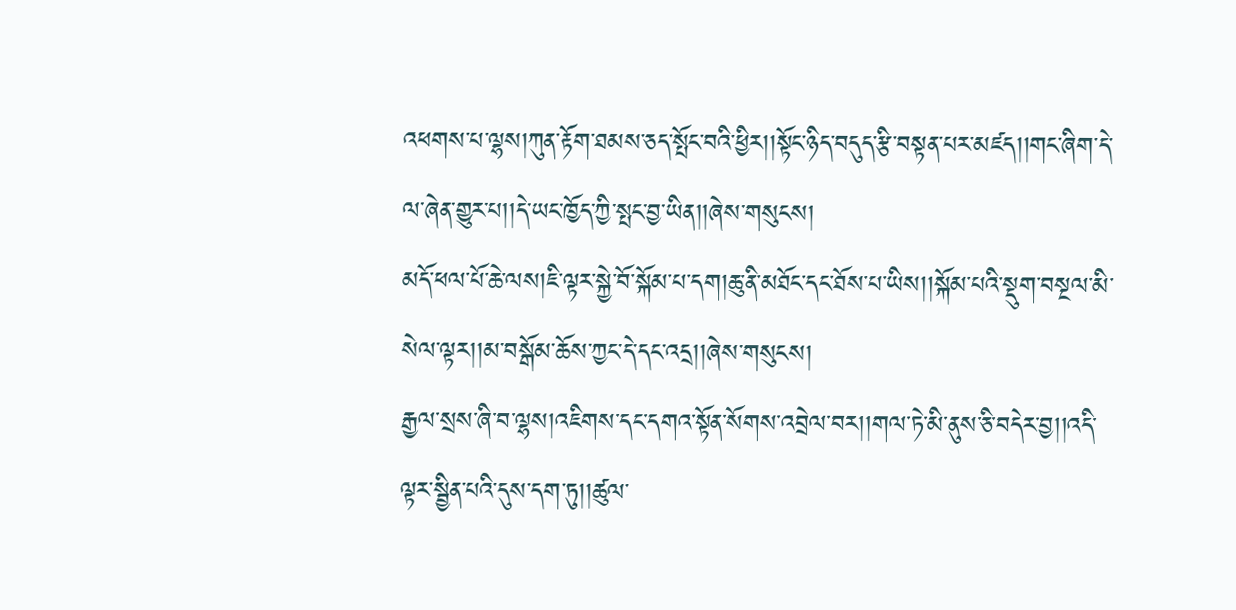འཕགས་པ་ལྷས།ཀུན་རྟོག་ཐམས་ཅད་སྤོང་བའི་ཕྱིར།།སྟོང་ཉིད་བདུད་རྩི་བསྟན་པར་མཛད།།གང་ཞིག་དེ་ལ་ཞེན་གྱུར་པ།།དེ་ཡང་ཁྱོད་ཀྱི་སྤང་བྱ་ཡིན།།ཞེས་གསུངས།
མདོ་ཕལ་པོ་ཆེ་ལས།ཇི་ལྟར་སྐྱེ་བོ་སྐོམ་པ་དག།ཆུ་ནི་མཐོང་དང་ཐོས་པ་ཡིས།།སྐོམ་པའི་སྡུག་བསྔལ་མི་སེལ་ལྟར།།མ་བསྒོམ་ཆོས་ཀྱང་དེ་དང་འདྲ།།ཞེས་གསུངས།
རྒྱལ་སྲས་ཞི་བ་ལྷས།འཇིགས་དང་དགའ་སྟོན་སོགས་འབྲེལ་བར།།གལ་ཏེ་མི་ནུས་ཅི་བདེར་བྱ།།འདི་ལྟར་སྦྱིན་པའི་དུས་དག་ཏུ།།ཚུལ་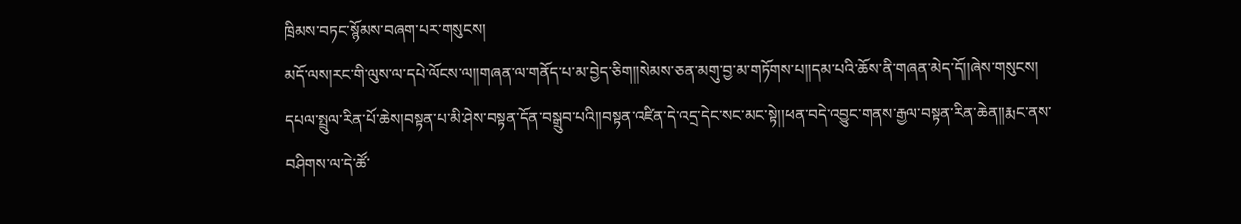ཁྲིམས་བཏང་སྙོམས་བཞག་པར་གསུངས།
མདོ་ལས།རང་གི་ལུས་ལ་དཔེ་ལོངས་ལ།།གཞན་ལ་གནོད་པ་མ་བྱེད་ཅིག།།སེམས་ཅན་མགུ་བྱ་མ་གཏོགས་པ།།དམ་པའི་ཆོས་ནི་གཞན་མེད་དོ།།ཞེས་གསུངས།
དཔལ་སྤྲུལ་རིན་པོ་ཆེས།བསྟན་པ་མི་ཤེས་བསྟན་དོན་བསྒྲུབ་པའི།།བསྟན་འཛིན་དེ་འདྲ་དེང་སང་མང་སྟེ།།ཕན་བདེ་འབྱུང་གནས་རྒྱལ་བསྟན་རིན་ཆེན།།རྨང་ནས་བཤིགས་ལ་དེ་ཚོ་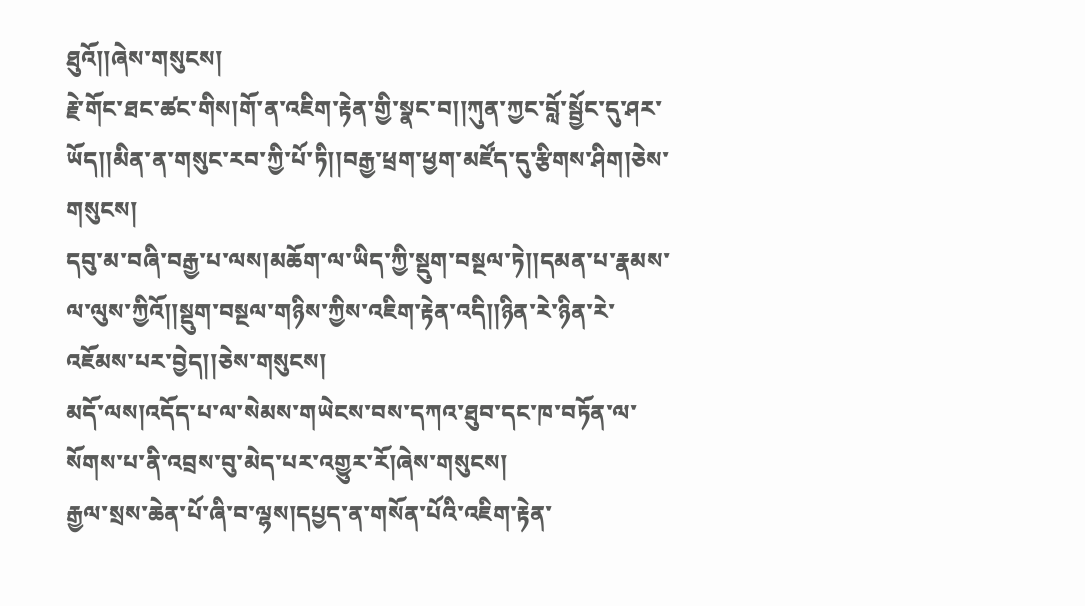ཐུའོ།།ཞེས་གསུངས།
རྗེ་གོང་ཐང་ཚང་གིས།གོ་ན་འཇིག་རྟེན་གྱི་སྣང་བ།།ཀུན་ཀྱང་བློ་སྦྱོང་དུ་ཤར་ཡོད།།མིན་ན་གསུང་རབ་ཀྱི་པོ་ཏི།།བརྒྱ་ཕྲག་ཕྱག་མཛོད་དུ་རྩིགས་ཤིག།ཅེས་གསུངས།
དབུ་མ་བཞི་བརྒྱ་པ་ལས།མཆོག་ལ་ཡིད་ཀྱི་སྡུག་བསྔལ་ཏེ།།དམན་པ་རྣམས་ལ་ལུས་ཀྱིའོ།།སྡུག་བསྔལ་གཉིས་ཀྱིས་འཇིག་རྟེན་འདི།།ཉིན་རེ་ཉིན་རེ་འཇོམས་པར་བྱེད།།ཅེས་གསུངས།
མདོ་ལས།འདོད་པ་ལ་སེམས་གཡེངས་བས་དཀའ་ཐུབ་དང་ཁ་བཏོན་ལ་སོགས་པ་ནི་འབྲས་བུ་མེད་པར་འགྱུར་རོ།ཞེས་གསུངས།
རྒྱལ་སྲས་ཆེན་པོ་ཞི་བ་ལྷས།དཔྱད་ན་གསོན་པོའི་འཇིག་རྟེན་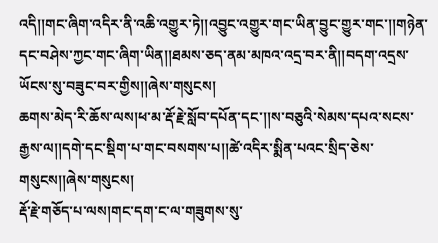འདི།།གང་ཞིག་འདིར་ནི་འཆི་འགྱུར་ཏེ།།འབྱུང་འགྱུར་གང་ཡིན་བྱུང་གྱུར་གང་།།གཉེན་དང་བཤེས་ཀྱང་གང་ཞིག་ཡིན།།ཐམས་ཅད་ནམ་མཁའ་འདྲ་བར་ནི།།བདག་འདྲས་ཡོངས་སུ་བཟུང་བར་གྱིས།།ཞེས་གསུངས།
ཆགས་མེད་རི་ཆོས་ལས།ཕ་མ་རྡོ་རྗེ་སློབ་དཔོན་དང་།།ས་བཅུའི་སེམས་དཔའ་སངས་རྒྱས་ལ།།དགེ་དང་སྡིག་པ་གང་བསགས་པ།།ཚེ་འདིར་སྨིན་པའང་སྲིད་ཅེས་གསུངས།།ཞེས་གསུངས།
རྡོ་རྗེ་གཅོད་པ་ལས།གང་དག་ང་ལ་གཟུགས་སུ་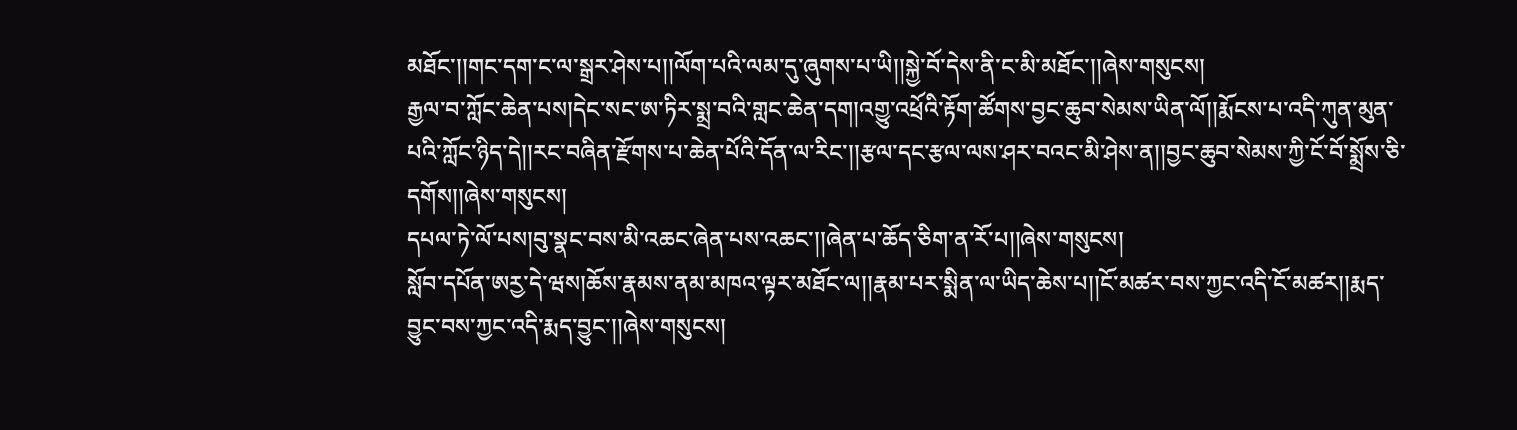མཐོང་།།གང་དག་ང་ལ་སྒྲར་ཤེས་པ།།ལོག་པའི་ལམ་དུ་ཞུགས་པ་ཡི།།སྐྱེ་བོ་དེས་ནི་ང་མི་མཐོང་།།ཞེས་གསུངས།
རྒྱལ་བ་ཀློང་ཆེན་པས།དེང་སང་ཨ་ཏིར་སྨྲ་བའི་གླང་ཆེན་དག།འགྱུ་འཕྲོའི་རྟོག་ཚོགས་བྱང་ཆུབ་སེམས་ཡིན་ལོ།།རྨོངས་པ་འདི་ཀུན་མུན་པའི་ཀློང་ཉིད་དེ།།རང་བཞིན་རྫོགས་པ་ཆེན་པོའི་དོན་ལ་རིང་།།རྩལ་དང་རྩལ་ལས་ཤར་བའང་མི་ཤེས་ན།།བྱང་ཆུབ་སེམས་ཀྱི་ངོ་བོ་སྨྲོས་ཅི་དགོས།།ཞེས་གསུངས།
དཔལ་ཏེ་ལོ་པས།བུ་སྣང་བས་མི་འཆང་ཞེན་པས་འཆང་།།ཞེན་པ་ཆོད་ཅིག་ན་རོ་པ།།ཞེས་གསུངས།
སློབ་དཔོན་ཨརྱ་དེ་ཝས།ཆོས་རྣམས་ནམ་མཁའ་ལྟར་མཐོང་ལ།།རྣམ་པར་སྨིན་ལ་ཡིད་ཆེས་པ།།ངོ་མཚར་བས་ཀྱང་འདི་ངོ་མཚར།།རྨད་བྱུང་བས་ཀྱང་འདི་རྨད་བྱུང་།།ཞེས་གསུངས།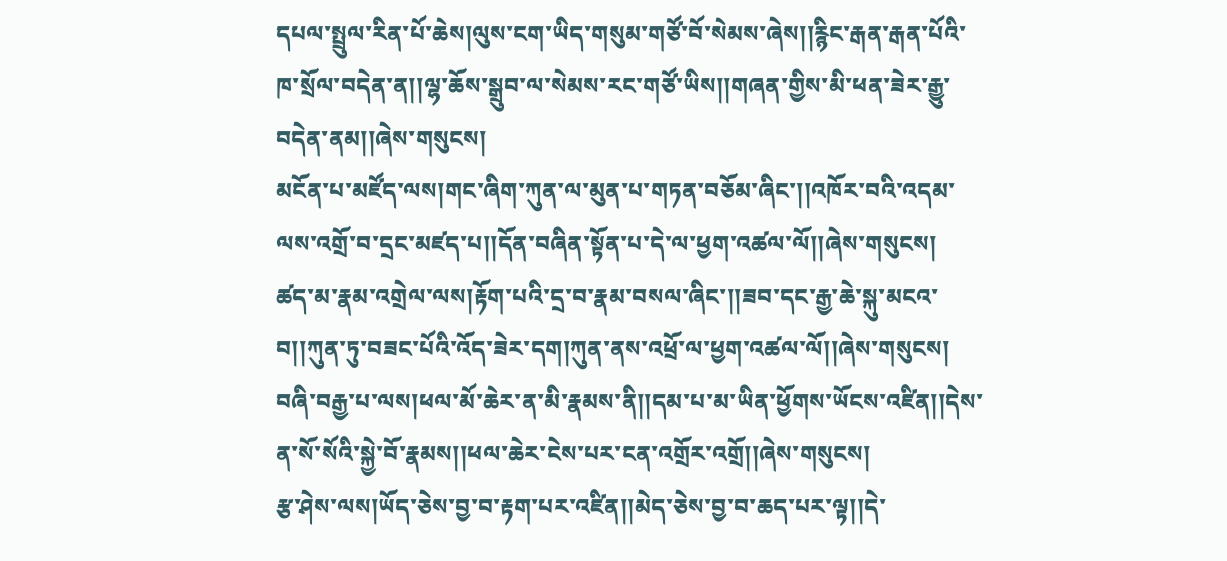དཔལ་སྤྲུལ་རིན་པོ་ཆེས།ལུས་ངག་ཡིད་གསུམ་གཙོ་བོ་སེམས་ཞེས།།རྙིང་རྒན་རྒན་པོའི་ཁ་སྲོལ་བདེན་ན།།ལྷ་ཆོས་སྒྲུབ་ལ་སེམས་རང་གཙོ་ཡིས།།གཞན་གྱིས་མི་ཕན་ཟེར་རྒྱུ་བདེན་ནམ།།ཞེས་གསུངས།
མངོན་པ་མཛོད་ལས།གང་ཞིག་ཀུན་ལ་མུན་པ་གཏན་བཅོམ་ཞིང་།།འཁོར་བའི་འདམ་ལས་འགྲོ་བ་དྲང་མཛད་པ།།དོན་བཞིན་སྟོན་པ་དེ་ལ་ཕྱག་འཚལ་ལོ།།ཞེས་གསུངས།
ཚད་མ་རྣམ་འགྲེལ་ལས།རྟོག་པའི་དྲ་བ་རྣམ་བསལ་ཞིང་།།ཟབ་དང་རྒྱ་ཆེ་སྐུ་མངའ་བ།།ཀུན་ཏུ་བཟང་པོའི་འོད་ཟེར་དག།ཀུན་ནས་འཕྲོ་ལ་ཕྱག་འཚལ་ལོ།།ཞེས་གསུངས།
བཞི་བརྒྱ་པ་ལས།ཕལ་མོ་ཆེར་ན་མི་རྣམས་ནི།།དམ་པ་མ་ཡིན་ཕྱོགས་ཡོངས་འཛིན།།དེས་ན་སོ་སོའི་སྐྱེ་བོ་རྣམས།།ཕལ་ཆེར་ངེས་པར་ངན་འགྲོར་འགྲོ།།ཞེས་གསུངས།
རྩ་ཤེས་ལས།ཡོད་ཅེས་བྱ་བ་རྟག་པར་འཛིན།།མེད་ཅེས་བྱ་བ་ཆད་པར་ལྟ།།དེ་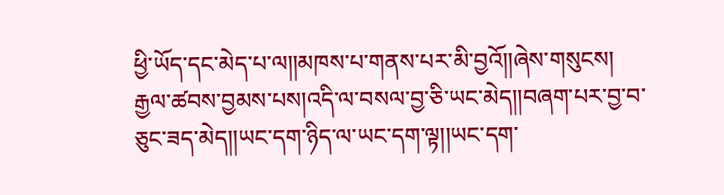ཕྱི་ཡོད་དང་མེད་པ་ལ།།མཁས་པ་གནས་པར་མི་བྱའོ།།ཞེས་གསུངས།
རྒྱལ་ཚབས་བྱམས་པས།འདི་ལ་བསལ་བྱ་ཅི་ཡང་མེད།།བཞག་པར་བྱ་བ་ཅུང་ཟད་མེད།།ཡང་དག་ཉིད་ལ་ཡང་དག་ལྟ།།ཡང་དག་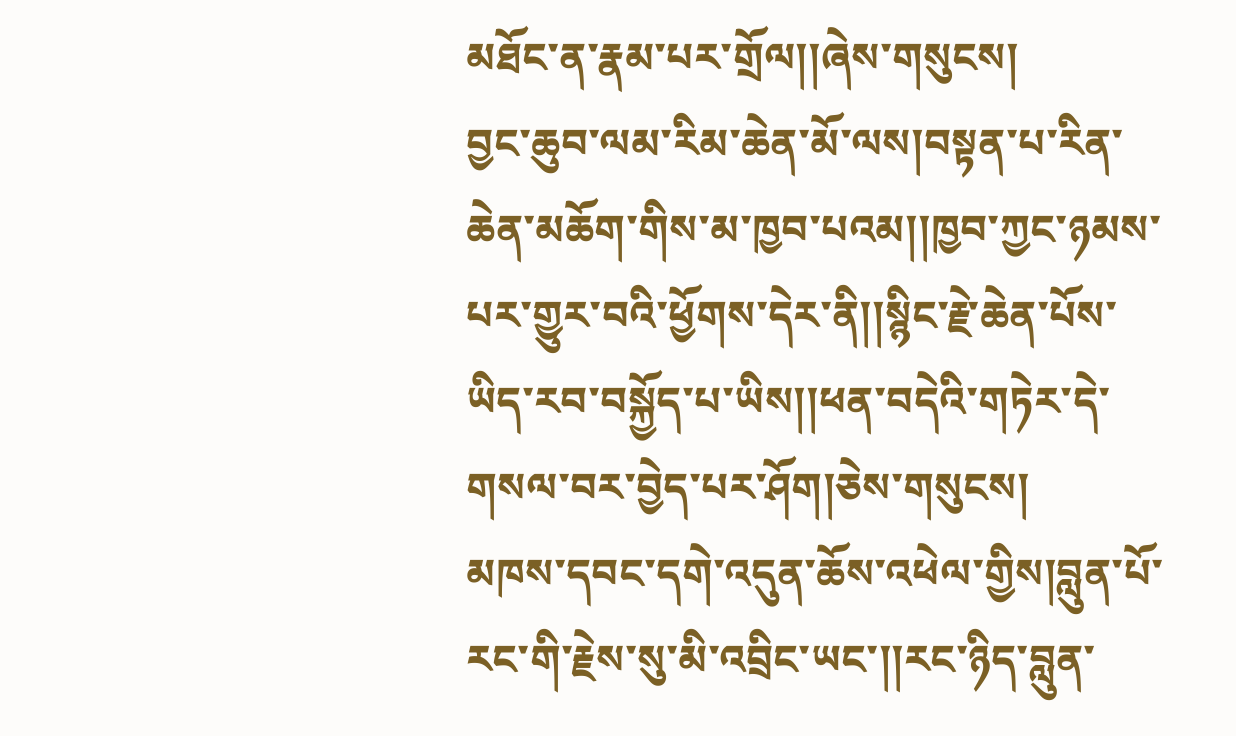མཐོང་ན་རྣམ་པར་གྲོལ།།ཞེས་གསུངས།
བྱང་ཆུབ་ལམ་རིམ་ཆེན་མོ་ལས།བསྟན་པ་རིན་ཆེན་མཆོག་གིས་མ་ཁྱབ་པའམ།།ཁྱབ་ཀྱང་ཉམས་པར་གྱུར་བའི་ཕྱོགས་དེར་ནི།།སྙིང་རྗེ་ཆེན་པོས་ཡིད་རབ་བསྐྱོད་པ་ཡིས།།ཕན་བདེའི་གཏེར་དེ་གསལ་བར་བྱེད་པར་ཤོག།ཅེས་གསུངས།
མཁས་དབང་དགེ་འདུན་ཆོས་འཕེལ་གྱིས།བླུན་པོ་རང་གི་རྗེས་སུ་མི་འབྲིང་ཡང་།།རང་ཉིད་བླུན་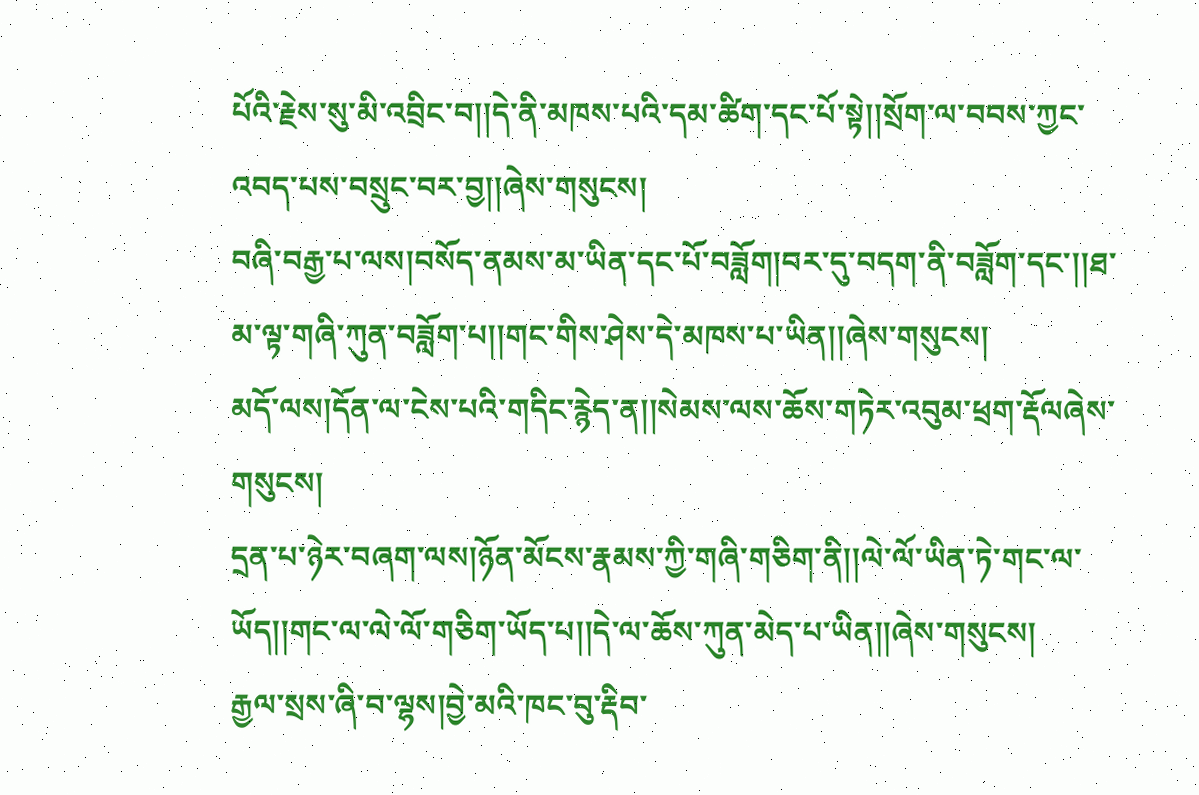པོའི་རྗེས་སུ་མི་འབྲིང་བ།།དེ་ནི་མཁས་པའི་དམ་ཚིག་དང་པོ་སྟེ།།སྲོག་ལ་བབས་ཀྱང་འབད་པས་བསྲུང་བར་བྱ།།ཞེས་གསུངས།
བཞི་བརྒྱ་པ་ལས།བསོད་ནམས་མ་ཡིན་དང་པོ་བཟློག།བར་དུ་བདག་ནི་བཟློག་དང་།།ཐ་མ་ལྟ་གཞི་ཀུན་བཟློག་པ།།གང་གིས་ཤེས་དེ་མཁས་པ་ཡིན།།ཞེས་གསུངས།
མདོ་ལས།དོན་ལ་ངེས་པའི་གདིང་རྙེད་ན།།སེམས་ལས་ཆོས་གཏེར་འབུམ་ཕྲག་རྡོལཞེས་གསུངས།
དྲན་པ་ཉེར་བཞག་ལས།ཉོན་མོངས་རྣམས་ཀྱི་གཞི་གཅིག་ནི།།ལེ་ལོ་ཡིན་ཏེ་གང་ལ་ཡོད།།གང་ལ་ལེ་ལོ་གཅིག་ཡོད་པ།།དེ་ལ་ཆོས་ཀུན་མེད་པ་ཡིན།།ཞེས་གསུངས།
རྒྱལ་སྲས་ཞི་བ་ལྷས།བྱེ་མའི་ཁང་བུ་རྡིབ་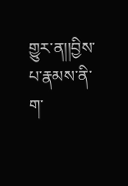གྱུར་ན།།བྱིས་པ་རྣམས་ནི་ག་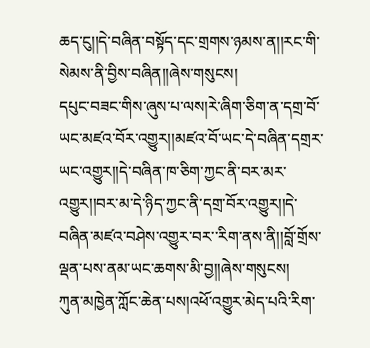ཆད་ངུ།།དེ་བཞིན་བསྟོད་དང་གྲགས་ཉམས་ན།།རང་གི་སེམས་ནི་བྱིས་བཞིན།།ཞེས་གསུངས།
དཔུང་བཟང་གིས་ཞུས་པ་ལས།རེ་ཞིག་ཅིག་ན་དགྲ་བོ་ཡང་མཛའ་བོར་འགྱུར།།མཛའ་བོ་ཡང་དེ་བཞིན་དགྲར་ཡང་འགྱུར།།དེ་བཞིན་ཁ་ཅིག་ཀྱང་ནི་བར་མར་འགྱུར།།བར་མ་དེ་ཉིད་ཀྱང་ནི་དགྲ་བོར་འགྱུར།།དེ་བཞིན་མཛའ་བཤེས་འགྱུར་བར་་རིག་ནས་ནི།།བློ་གྲོས་ལྡན་པས་ནམ་ཡང་ཆགས་མི་བྱ།།ཞེས་གསུངས།
ཀུན་མཁྱེན་ཀློང་ཆེན་པས།འཕོ་འགྱུར་མེད་པའི་རིག་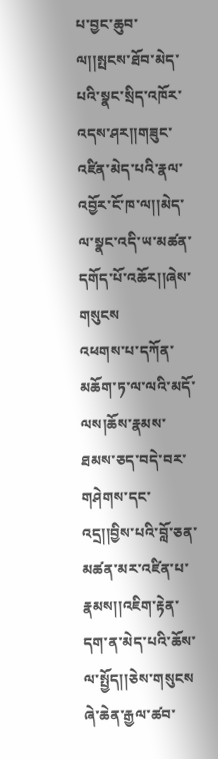པ་བྱང་ཆུབ་ལ།།སྤངས་ཐོབ་མེད་པའི་སྣང་སྲིད་འཁོར་འདས་ཤར།།གཟུང་འཛིན་མེད་པའི་རྣལ་འབྱོར་ངོ་ཁ་ལ།།མེད་ལ་སྣང་འདི་ཡ་མཚན་དགོད་པོ་འཆོར།།ཞེས་གསུངས
འཕགས་པ་དཀོན་མཆོག་ཏ་ལ་ལའི་མདོ་ལས།ཆོས་རྣམས་ཐམས་ཅད་བདེ་བར་གཤེགས་དང་འདྲ།།བྱིས་པའི་བློ་ཅན་མཚན་མར་འཛིན་པ་རྣམས།།འཇིག་རྟེན་དག་ན་མེད་པའི་ཆོས་ལ་སྤྱོད།།ཅེས་གསུངས
ཞེ་ཆེན་རྒྱལ་ཚབ་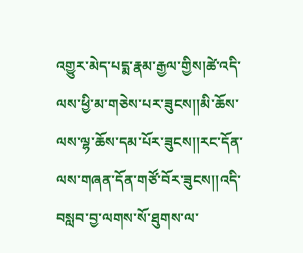འགྱུར་མེད་པདྨ་རྣམ་རྒྱལ་གྱིས།ཚེ་འདི་ལས་ཕྱི་མ་གཅེས་པར་ཟུངས།།མི་ཆོས་ལས་ལྷ་ཆོས་དམ་པོར་ཟུངས།།རང་དོན་ལས་གཞན་དོན་གཙོ་བོར་ཟུངས།།འདི་བསླབ་བྱ་ལགས་སོ་ཐུགས་ལ་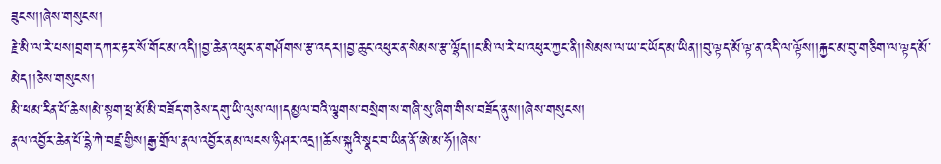ཟུངས།།ཞེས་གསུངས།
རྗེ་མི་ལ་རེ་པས།བྲག་དཀར་རྟར་སོ་གོང་མ་འདི།།བྱ་ཆེན་འཕུར་ན་གཤོགས་རྩ་འདར།།བྱ་ཆུང་འཕུར་ན་སེམས་རྩ་ལྷོད།།ང་མི་ལ་རེ་པ་འཕུར་ཀྱང་ནི།།སེམས་ལ་ཡ་ང་ཡོད་མ་ཡིན།།བུ་ལྟད་མོ་ལྟ་ན་འདི་ལ་ལྟོས།།རྐྱང་མ་བུ་གཅིག་ལ་ལྟད་མོ་མེད།།ཅེས་གསུངས།
མི་ཕམ་རིན་པོ་ཆེས།མེ་སྟག་ཕྲ་མོ་མི་བཟོད་གཅེས་དགུ་ཡི་ལུས་ལ།།དམྱལ་བའི་ལྕགས་བསྲེག་ས་གཞི་སུ་ཞིག་གིས་བཟོད་ནུས།།ཞེས་གསུངས།
རྣལ་འབྱོར་ཆེན་པོ་དྷེ་ཀེ་བཛྲ་གྱིས།རྒྱ་གྲོལ་རྣལ་འབྱོར་ནམ་ལངས་ཉི་ཤར་འདྲ།།ཆོས་སྐུའི་སྣང་བ་ཡིན་ནོ་ཨེ་མ་ཧོ།།ཞེས་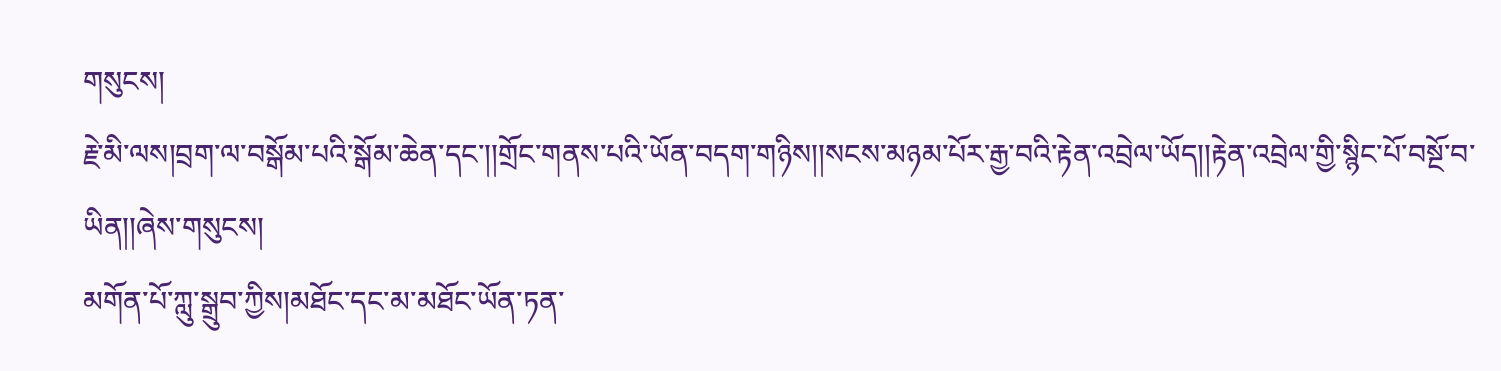གསུངས།
རྗེ་མི་ལས།བྲག་ལ་བསྒོམ་པའི་སྒོམ་ཆེན་དང་།།གྲོང་གནས་པའི་ཡོན་བདག་གཉིས།།སངས་མཉམ་པོར་རྒྱ་བའི་རྟེན་འབྲེལ་ཡོད།།རྟེན་འབྲེལ་གྱི་སྙིང་པོ་བསྔོ་བ་ཡིན།།ཞེས་གསུངས།
མགོན་པོ་ཀླུ་སྒྲུབ་ཀྱིས།མཐོང་དང་མ་མཐོང་ཡོན་ཏན་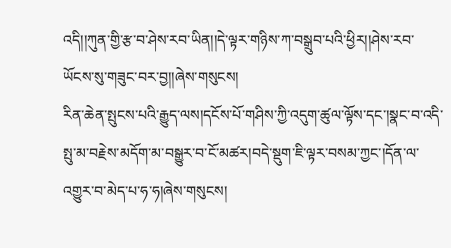འདི།།ཀུན་གྱི་རྩ་བ་ཤེས་རབ་ཡིན།།དེ་ལྟར་གཉིས་ཀ་བསྒྲུབ་པའི་ཕྱིར།།ཤེས་རབ་ཡོངས་སུ་གཟུང་བར་བྱ།།ཞེས་གསུངས།
རིན་ཆེན་སྤུངས་པའི་རྒྱུད་ལས།དངོས་པོ་གཤིས་ཀྱི་འདུག་ཚུལ་ལྟོས་དང་།སྣང་བ་འདི་སྤུ་མ་བརྗེས་མདོག་མ་བསྒྱུར་བ་ངོ་མཚར།བདེ་སྡུག་ཇི་ལྟར་བསམ་ཀྱང་།དོན་ལ་འགྱུར་བ་མེད་པ་ཧ་ཧ།ཞེས་གསུངས།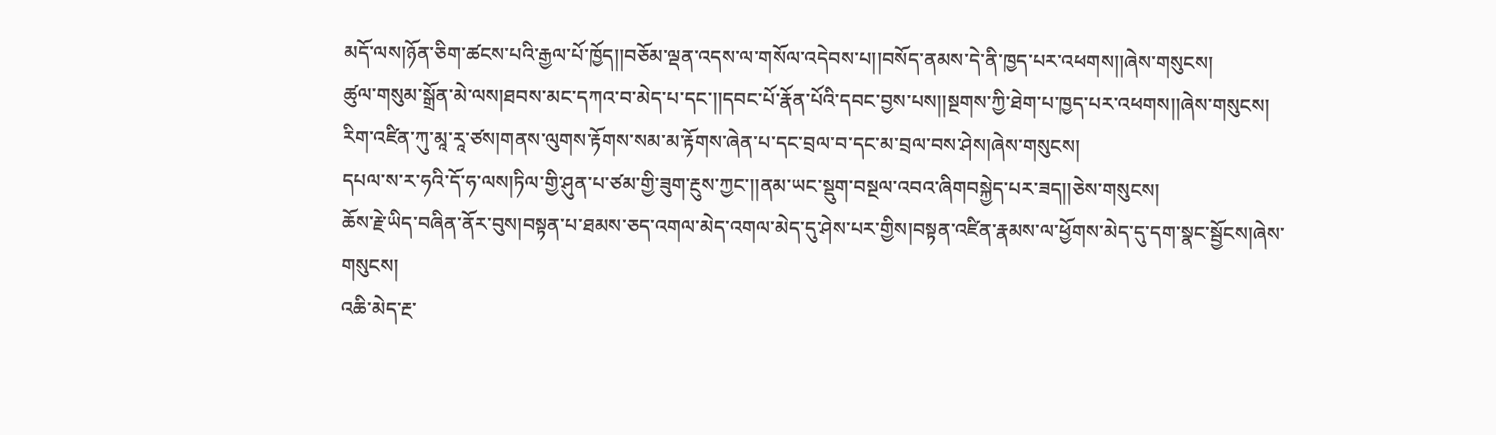མདོ་ལས།ཉོན་ཅིག་ཚངས་པའི་རྒྱལ་པོ་ཁྱོད།།བཅོམ་ལྡན་འདས་ལ་གསོལ་འདེབས་པ།།བསོད་ནམས་དེ་ནི་ཁྱད་པར་འཕགས།།ཞེས་གསུངས།
ཚུལ་གསུམ་སྒྲོན་མེ་ལས།ཐབས་མང་དཀའ་བ་མེད་པ་དང་།།དབང་པོ་རྣོན་པོའི་དབང་བྱས་པས།།སྔགས་ཀྱི་ཐེག་པ་ཁྱད་པར་འཕགས།།ཞེས་གསུངས།
རིག་འཛིན་ཀུ་མཱ་རཱ་ཙས།གནས་ལུགས་རྟོགས་སམ་མ་རྟོགས་ཞེན་པ་དང་བྲལ་བ་དང་མ་བྲལ་བས་ཤེས།ཞེས་གསུངས།
དཔལ་ས་ར་ཧའི་དོ་ཧ་ལས།ཏིལ་གྱི་ཤུན་པ་ཙམ་གྱི་ཟུག་རྔུས་ཀྱང་།།ནམ་ཡང་སྡུག་བསྔལ་འབའ་ཞིགབསྐྱེད་པར་ཟད།།ཅེས་གསུངས།
ཆོས་རྗེ་ཡིད་བཞིན་ནོར་བུས།བསྟན་པ་ཐམས་ཅད་འགལ་མེད་འགལ་མེད་དུ་ཤེས་པར་གྱིས།བསྟན་འཛིན་རྣམས་ལ་ཕྱོགས་མེད་དུ་དག་སྣང་སྦྱོངས།ཞེས་གསུངས།
འཆི་མེད་རྔ་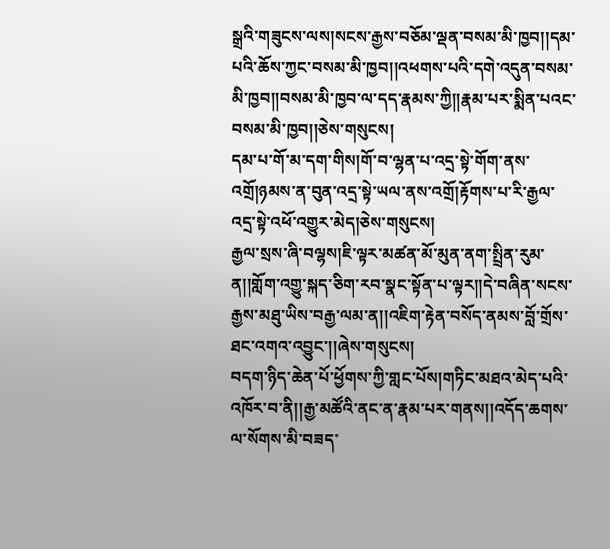སྒྲའི་གཟུངས་ལས།སངས་རྒྱས་བཅོམ་ལྡན་བསམ་མི་ཁྱབ།།དམ་པའི་ཆོས་ཀྱང་བསམ་མི་ཁྱབ།།འཕགས་པའི་དགེ་འདུན་བསམ་མི་ཁྱབ།།བསམ་མི་ཁྱབ་ལ་དད་རྣམས་ཀྱི།།རྣམ་པར་སྨིན་པའང་བསམ་མི་ཁྱབ།།ཅེས་གསུངས།
དམ་པ་གོ་མ་དག་གིས།གོ་བ་ལྷན་པ་འདྲ་སྟེ་གོག་ནས་འགྲོ།ཉམས་ན་བུན་འདྲ་སྟེ་ཡལ་ནས་འགྲོ།རྟོགས་པ་རི་རྒྱལ་འདྲ་སྟེ་འཕོ་འགྱུར་མེད།ཅེས་གསུངས།
རྒྱལ་སྲས་ཞི་བལྷས།ཇི་ལྟར་མཚན་མོ་མུན་ནག་སྤྲིན་རུམ་ན།།གློག་འགྱུ་སྐད་ཅིག་རབ་སྣང་སྟོན་པ་ལྟར།།དེ་བཞིན་སངས་རྒྱས་མཐུ་ཡིས་བརྒྱ་ལམ་ན།།འཇིག་རྟེན་བསོད་ནམས་བློ་གྲོས་ཐང་འགའ་འབྱུང་།།ཞེས་གསུངས།
བདག་ཉིད་ཆེན་པོ་ཕྱོགས་ཀྱི་གླང་པོས།གཏིང་མཐའ་མེད་པའི་འཁོར་བ་ནི།།རྒྱ་མཚོའི་ནང་ན་རྣམ་པར་གནས།།འདོད་ཆགས་ལ་སོགས་མི་བཟད་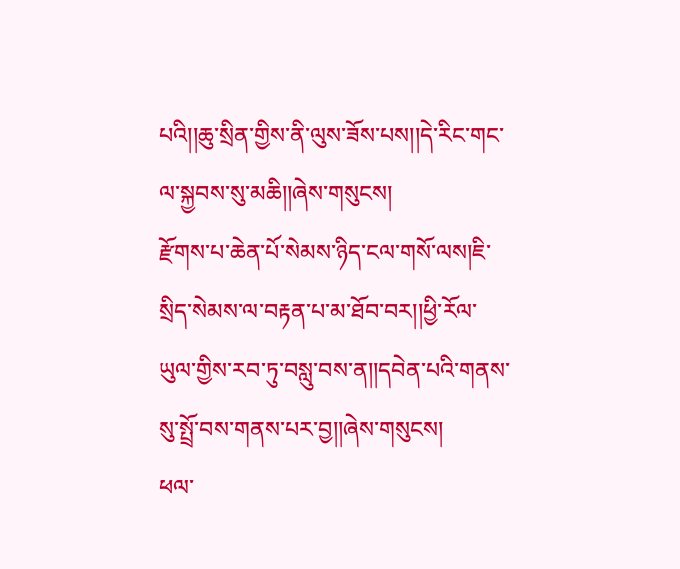པའི།།ཆུ་སྲིན་གྱིས་ནི་ལུས་ཟོས་པས།།དེ་རིང་གང་ལ་སྐྱབས་སུ་མཆི།།ཞེས་གསུངས།
རྫོགས་པ་ཆེན་པོ་སེམས་ཉིད་ངལ་གསོ་ལས།ཇི་སྲིད་སེམས་ལ་བརྟན་པ་མ་ཐོབ་བར།།ཕྱི་རོལ་ཡུལ་གྱིས་རབ་ཏུ་བསླུ་བས་ན།།དབེན་པའི་གནས་སུ་སྤྲོ་བས་གནས་པར་བྱ།།ཞེས་གསུངས།
ཕལ་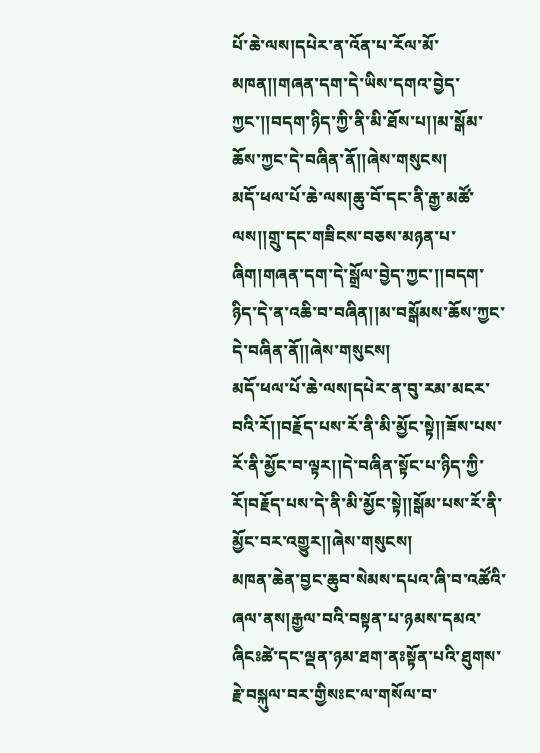པོ་ཆེ་ལས།དཔེར་ན་འོན་པ་རོལ་མོ་མཁན།།གཞན་དག་དེ་ཡིས་དགའ་བྱེད་ཀྱང་།།བདག་ཉིད་ཀྱི་ནི་མི་ཐོས་པ།།མ་སྒོམ་ཆོས་ཀྱང་དེ་བཞིན་ནོ།།ཞེས་གསུངས།
མདོ་ཕལ་པོ་ཆེ་ལས།ཆུ་བོ་དང་ནི་རྒྱ་མཚོ་ལས།།གྲུ་དང་གཟིངས་བཅས་མཉན་པ་ཞིག།གཞན་དག་དེ་སྒྲོལ་བྱེད་ཀྱང་།།བདག་ཉིད་དེ་ན་འཆི་བ་བཞིན།།མ་བསྒོམས་ཆོས་ཀྱང་དེ་བཞིན་ནོ།།ཞེས་གསུངས།
མདོ་ཕལ་པོ་ཆེ་ལས།དཔེར་ན་བུ་རམ་མངར་བའི་རོ།།བརྗོད་པས་རོ་ནི་མི་མྱོང་སྟེ།།ཟོས་པས་རོ་ནི་མྱོང་བ་ལྟར།།དེ་བཞིན་སྟོང་པ་ཉིད་ཀྱི་རོ།བརྗོད་པས་དེ་ནི་མི་མྱོང་སྟེ།།སྒོམ་པས་རོ་ནི་མྱོང་བར་འགྱུར།།ཞེས་གསུངས།
མཁན་ཆེན་བྱང་ཆུབ་སེམས་དཔའ་ཞི་བ་འཚོའི་ཞལ་ནས།རྒྱལ་བའི་བསྟན་པ་ཉམས་དམའ་ཞིངཿཚེ་དང་ལྡན་ཉམ་ཐག་ནཿསྟོན་པའི་ཐུགས་རྗེ་བསྐུལ་བར་གྱིསཿང་ལ་གསོལ་བ་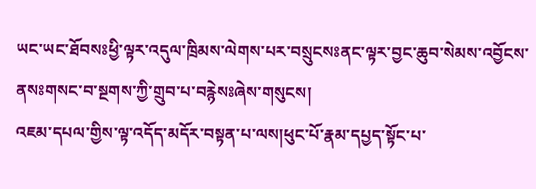ཡང་ཡང་ཐོབསཿཕྱི་ལྟར་འདུལ་ཁྲིམས་ལེགས་པར་བསྲུངསཿནང་ལྟར་བྱང་ཆུབ་སེམས་འབྱོངས་ནསཿགསང་བ་སྔགས་ཀྱི་གྲུབ་པ་བརྙེསཿཞེས་གསུངས།
འཇམ་དཔལ་གྱིས་ལྟ་འདོད་མདོར་བསྟན་པ་ལས།ཕུང་པོ་རྣམ་དཔྱད་སྟོང་པ་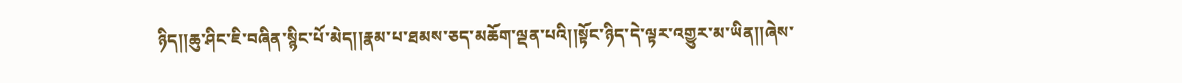ཉིད།།ཆུ་ཤིང་ཇི་བཞིན་སྙིང་པོ་མེད།།རྣམ་པ་ཐམས་ཅད་མཆོག་ལྡན་པའི།།སྟོང་ཉིད་དེ་ལྟར་འགྱུར་མ་ཡིན།།ཞེས་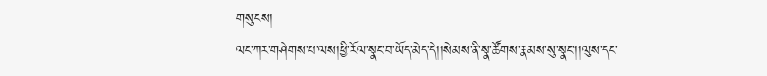གསུངས།
ལང་ཀར་གཤེགས་པ་ལས།ཕྱི་རོལ་སྣང་བ་ཡོད་མེད་དེ།།སེམས་ནི་སྣ་ཚོགས་རྣམས་སུ་སྣང་།།ལུས་དང་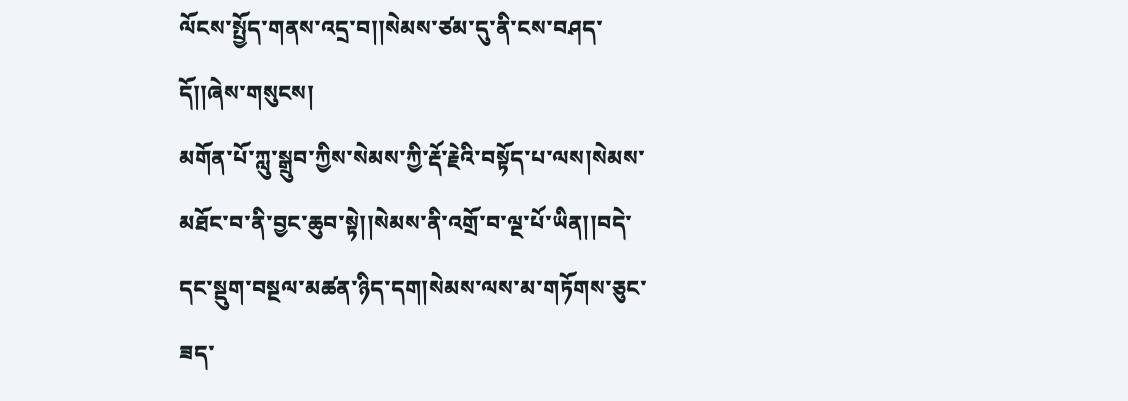ལོངས་སྤྱོད་གནས་འདྲ་བ།།སེམས་ཙམ་དུ་ནི་ངས་བཤད་དོ།།ཞེས་གསུངས།
མགོན་པོ་ཀླུ་སྒྲུབ་ཀྱིས་སེམས་ཀྱི་རྡོ་རྗེའི་བསྟོད་པ་ལས།སེམས་མཐོང་བ་ནི་བྱང་ཆུབ་སྟེ།།སེམས་ནི་འགྲོ་བ་ལྔ་པོ་ཡིན།།བདེ་དང་སྡུག་བསྔལ་མཚན་ཉིད་དག།སེམས་ལས་མ་གཏོགས་ཅུང་ཟད་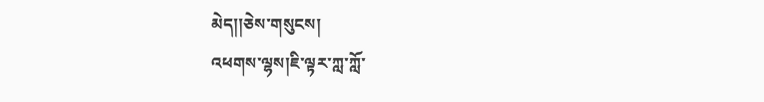མེད།།ཅེས་གསུངས།
འཕགས་ལྷས།ཇི་ལྟར་ཀླ་ཀློ་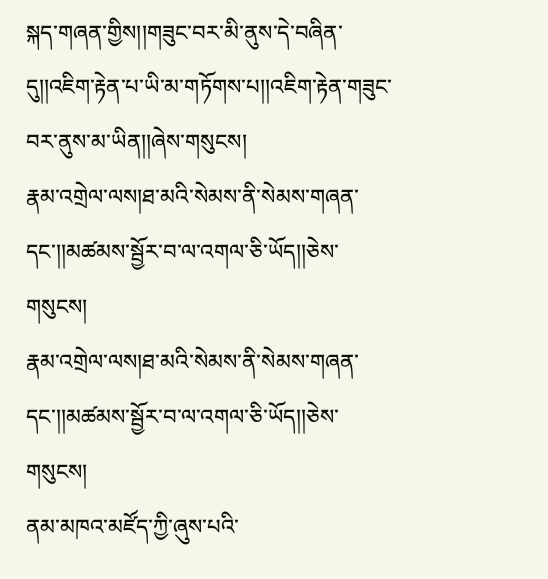སྐད་གཞན་གྱིས།།གཟུང་བར་མི་ནུས་དེ་བཞིན་དུ།།འཇིག་རྟེན་པ་ཡི་མ་གཏོགས་པ།།འཇིག་རྟེན་གཟུང་བར་ནུས་མ་ཡིན།།ཞེས་གསུངས།
རྣམ་འགྲེལ་ལས།ཐ་མའི་སེམས་ནི་སེམས་གཞན་དང་།།མཚམས་སྦྱོར་བ་ལ་འགལ་ཅི་ཡོད།།ཅེས་གསུངས།
རྣམ་འགྲེལ་ལས།ཐ་མའི་སེམས་ནི་སེམས་གཞན་དང་།།མཚམས་སྦྱོར་བ་ལ་འགལ་ཅི་ཡོད།།ཅེས་གསུངས།
ནམ་མཁའ་མཛོད་ཀྱི་ཞུས་པའི་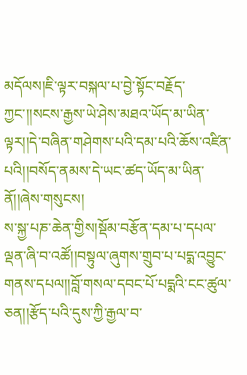མདོལས།ཇི་ལྟར་བསྐལ་པ་བྱེ་སྟོང་བརྗོད་ཀྱང་།།སངས་རྒྱས་ཡེ་ཤེས་མཐའ་ཡོད་མ་ཡིན་ལྟར།།དེ་བཞིན་གཤེགས་པའི་དམ་པའི་ཆོས་འཛིན་པའི།།བསོད་ནམས་དེ་ཡང་ཚད་ཡོད་མ་ཡིན་ནོ།།ཞེས་གསུངས།
ས་སྐྱ་པཎ་ཆེན་གྱིས།སྡོམ་བརྩོན་དམ་པ་དཔལ་ལྡན་ཞི་བ་འཚོ།།བསྟུལ་ཞུགས་གྲུབ་པ་པདྨ་འབྱུང་གནས་དཔལ།།བློ་གསལ་དབང་པོ་པདྨའི་ངང་ཚུལ་ཅན།།རྩོད་པའི་དུས་ཀྱི་རྒྱལ་བ་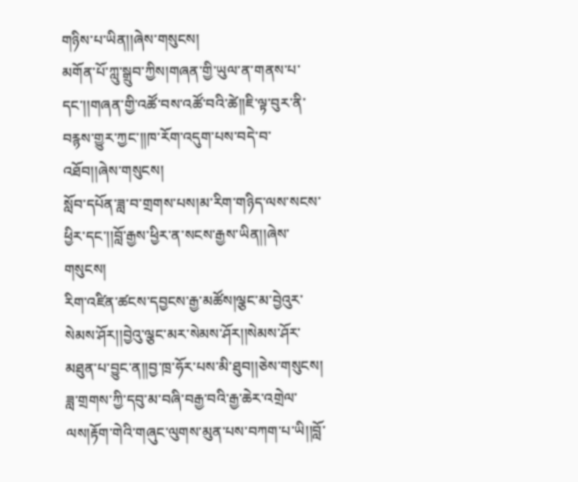གཉིས་པ་ཡིན།།ཞེས་གསུངས།
མགོན་པོ་ཀླུ་སྒྲུབ་ཀྱིས།གཞན་གྱི་ཡུལ་ན་གནས་པ་དང་།།གཞན་གྱི་འཚོ་བས་འཚོ་བའི་ཚེ།།ཇི་ལྟ་བུར་ནི་བརྙས་གྱུར་ཀྱང་།།ཁ་རོག་འདུག་པས་བདེ་བ་འཐོབ།།ཞེས་གསུངས།
སློབ་དཔོན་ཟླ་བ་གྲགས་པས།མ་རིག་གཉིད་ལས་སངས་ཕྱིར་དང་།།བློ་རྒྱས་ཕྱིར་ན་སངས་རྒྱས་ཡིན།།ཞེས་གསུངས།
རིག་འཛིན་ཚངས་དབྱངས་རྒྱ་མཚོས།ལྕང་མ་བྱེའུར་སེམས་ཤོར།།བྱེའུ་ལྕང་མར་སེམས་ཤོར།།སེམས་ཤོར་མཐུན་པ་བྱུང་ན།།བྱ་ཁྲ་ཧོར་པས་མི་ཐུབ།།ཅེས་གསུངས།
ཟླ་གྲགས་ཀྱི་དབུ་མ་བཞི་བརྒྱ་བའི་རྒྱ་ཆེར་འགྲེལ་ལས།རྟོག་གེའི་གཞུང་ལུགས་མུན་པས་བཀག་པ་ཡི།།བློ་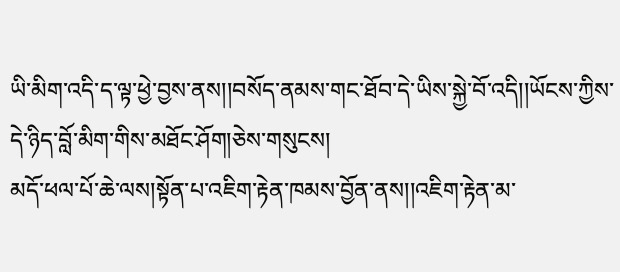ཡི་མིག་འདི་ད་ལྟ་ཕྱེ་བྱས་ནས།།བསོད་ནམས་གང་ཐོབ་དེ་ཡིས་སྐྱེ་བོ་འདི།།ཡོངས་ཀྱིས་དེ་ཉིད་བློ་མིག་གིས་མཐོང་ཤོག།ཅེས་གསུངས།
མདོ་ཕལ་པོ་ཆེ་ལས།སྟོན་པ་འཇིག་རྟེན་ཁམས་བྱོན་ནས།།འཇིག་རྟེན་མ་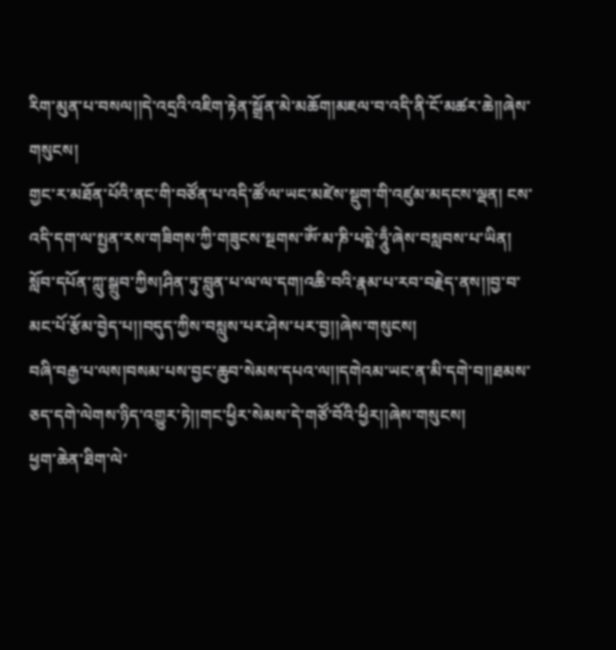རིག་མུན་པ་བསལ།།དེ་འདྲའི་འཇིག་རྟེན་སྒྲོན་མེ་མཆོག།མཇལ་བ་འདི་ནི་ངོ་མཚར་ཆེ།།ཞེས་གསུངས།
གྱང་ར་མཐོན་པོའི་ནང་གི་བཙོན་པ་འདི་ཚོ་ལ་ཡང་མཛེས་སྡུག་གི་འཛུམ་མདངས་ལྡན། ངས་འདི་དག་ལ་སྤྱན་རས་གཟིགས་ཀྱི་གཟུངས་སྔགས་ཨོཾ་མ་ཎི་པདྨེ་ཧཱུྃ་ཞེས་བསླབས་པ་ཡིན།
སློབ་དཔོན་ཀླུ་སྒྲུབ་ཀྱིས།ཤིན་ཏུ་བླུན་པ་ལ་ལ་དག།འཆི་བའི་རྣམ་པ་རབ་བརྗེད་ནས།།བྱ་བ་མང་པོ་རྩོམ་བྱེད་པ།།བདུད་ཀྱིས་བསླུས་པར་ཤེས་པར་བྱ།།ཞེས་གསུངས།
བཞི་བརྒྱ་པ་ལས།བསམ་པས་བྱང་ཆུབ་སེམས་དཔའ་ལ།།དགེའམ་ཡང་ན་མི་དགེ་བ།།ཐམས་ཅད་དགེ་ལེགས་ཉིད་འགྱུར་ཏེ།།གང་ཕྱིར་སེམས་དེ་གཙོ་བོའི་ཕྱིར།།ཞེས་གསུངས།
ཕྱག་ཆེན་ཐིག་ལེ་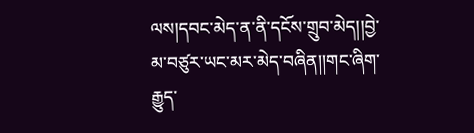ལས།དབང་མེད་ན་ནི་དངོས་གྲུབ་མེད།།བྱེ་མ་བཙུར་ཡང་མར་མེད་བཞིན།།གང་ཞིག་རྒྱུད་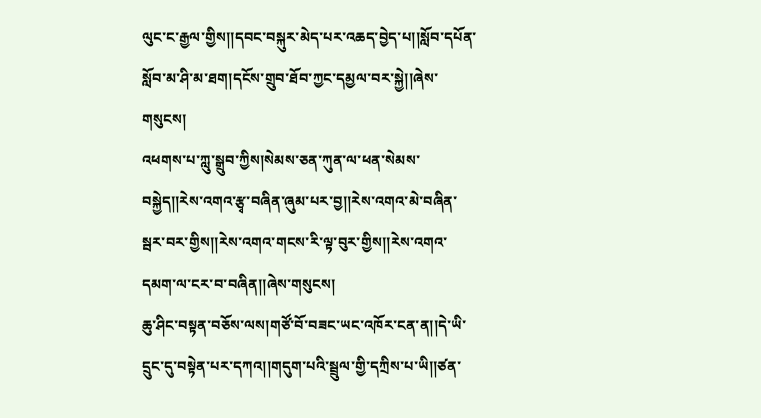ལུང་ང་རྒྱལ་གྱིས།།དབང་བསྐུར་མེད་པར་འཆད་བྱེད་པ།།སློབ་དཔོན་སློབ་མ་ཤི་མ་ཐག།དངོས་གྲུབ་ཐོབ་ཀྱང་དམྱལ་བར་སྐྱེ།།ཞེས་གསུངས།
འཕགས་པ་ཀླུ་སྒྲུབ་ཀྱིས།སེམས་ཅན་ཀུན་ལ་ཕན་སེམས་བསྐྱེད།།རེས་འགའ་རྩྭ་བཞིན་ཞུམ་པར་བྱ།།རེས་འགའ་མེ་བཞིན་སྦར་བར་གྱིས།།རེས་འགའ་གངས་རི་ལྟ་བུར་གྱིས།།རེས་འགའ་དམག་ལ་ངར་བ་བཞིན།།ཞེས་གསུངས།
ཆུ་ཤིང་བསྟན་བཅོས་ལས།གཙོ་བོ་བཟང་ཡང་འཁོར་ངན་ན།།དེ་ཡི་དྲུང་དུ་བསྟེན་པར་དཀའ།།གདུག་པའི་སྦྲུལ་གྱི་དཀྲིས་པ་ཡི།།ཙན་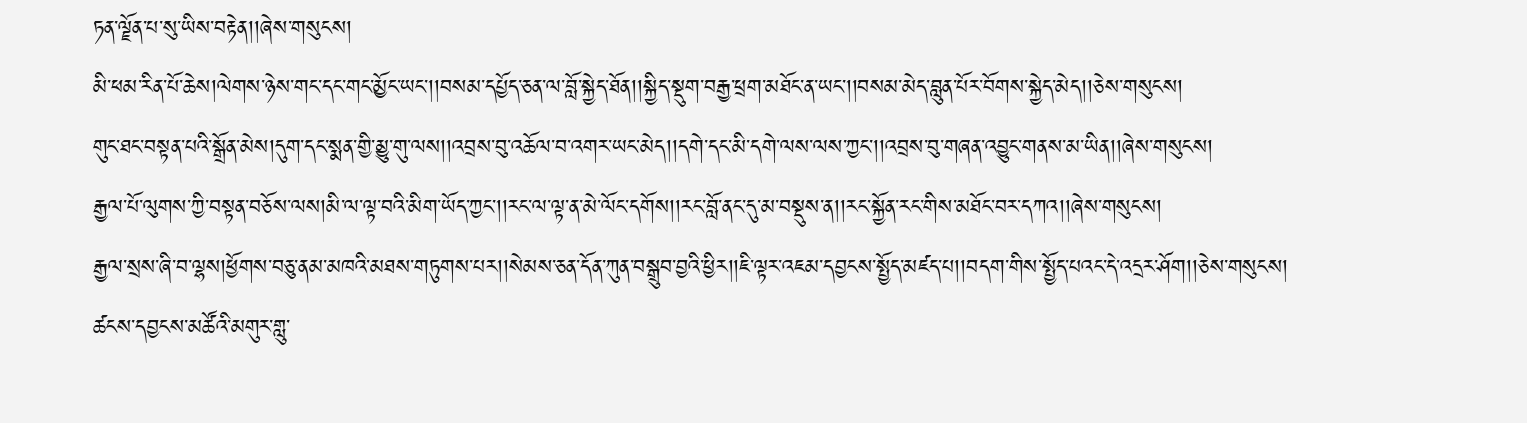ཏན་ལྗོན་པ་སུ་ཡིས་བརྟེན།།ཞེས་གསུངས།
མི་ཕམ་རིན་པོ་ཆེས།ལེགས་ཉེས་གང་དང་གང་མྱོང་ཡང་།།བསམ་དཔྱོད་ཅན་ལ་བློ་སྐྱེད་ཐོན།།སྐྱིད་སྡུག་བརྒྱ་ཕྲག་མཐོང་ན་ཡང་།།བསམ་མེད་བླུན་པོར་བོགས་སྐྱེད་མེད།།ཅེས་གསུངས།
གུང་ཐང་བསྟན་པའི་སྒྲོན་མེས།དུག་དང་སྨན་གྱི་མྱུ་གུ་ལས།།འབྲས་བུ་འཆོལ་བ་འགར་ཡང་མེད།།དགེ་དང་མི་དགེ་ལས་ལས་ཀྱང་།།འབྲས་བུ་གཞན་འབྱུང་གནས་མ་ཡིན།།ཞེས་གསུངས།
རྒྱལ་པོ་ལུགས་ཀྱི་བསྟན་བཅོས་ལས།མི་ལ་ལྟ་བའི་མིག་ཡོད་ཀྱང་།།རང་ལ་ལྟ་ན་མེ་ལོང་དགོས།།རང་བློ་ནང་དུ་མ་བསྡུས་ན།།རང་སྐྱོན་རང་གིས་མཐོང་བར་དཀའ།།ཞེས་གསུངས།
རྒྱལ་སྲས་ཞི་བ་ལྷས།ཕྱོགས་བཅུ་ནམ་མཁའི་མཐས་གཏུགས་པར།།སེམས་ཅན་དོན་ཀུན་བསྒྲུབ་བྱའི་ཕྱིར།།ཇི་ལྟར་འཇམ་དབྱངས་སྤྱོད་མཛད་པ།།བདག་གིས་སྤྱོད་པའང་དེ་འདྲར་ཤོག།།ཅེས་གསུངས།
ཚངས་དབྱངས་མཚོའི་མགུར་གླུ་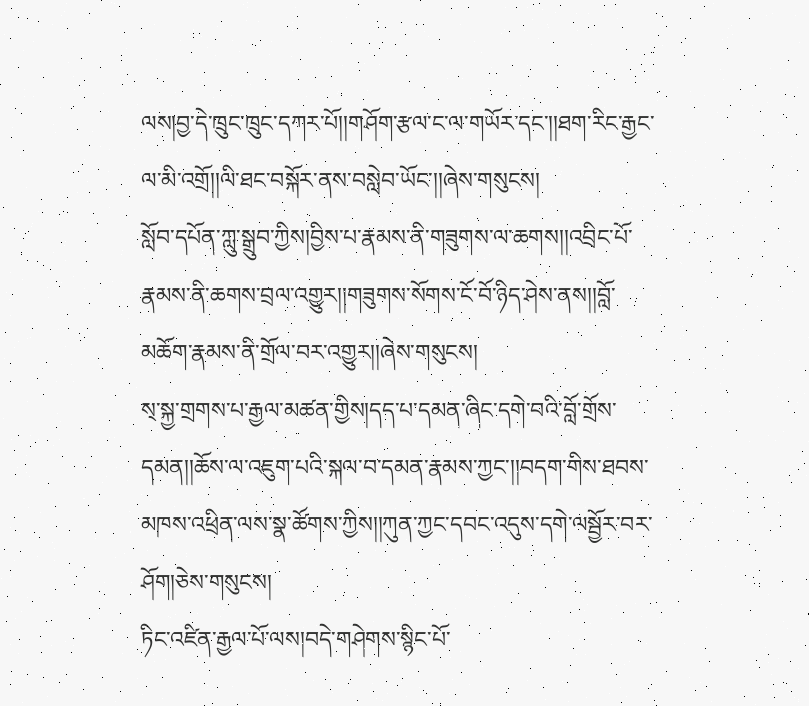ལས།བྱ་དེ་ཁྲུང་ཁྲུང་དཀར་པོ།།གཤོག་རྩལ་ང་ལ་གཡོར་དང་།།ཐག་རིང་རྒྱང་ལ་མི་འགྲོ།།ལི་ཐང་བསྐོར་ནས་བསླེབ་ཡོང་།།ཞེས་གསུངས།
སློབ་དཔོན་ཀླུ་སྒྲུབ་ཀྱིས།བྱིས་པ་རྣམས་ནི་གཟུགས་ལ་ཆགས།།འབྲིང་པོ་རྣམས་ནི་ཆགས་བྲལ་འགྱུར།།གཟུགས་སོགས་ངོ་བོ་ཉིད་ཤེས་ནས།།བློ་མཆོག་རྣམས་ནི་གྲོལ་བར་འགྱུར།།ཞེས་གསུངས།
ས྄་སྐྱ་གྲགས་པ་རྒྱལ་མཚན་གྱིས།དད་པ་དམན་ཞིང་དགེ་བའི་བློ་གྲོས་དམན།།ཆོས་ལ་འཇུག་པའི་སྐལ་བ་དམན་རྣམས་ཀྱང་།།བདག་གིས་ཐབས་མཁས་འཕྲིན་ལས་སྣ་ཚོགས་ཀྱིས།།ཀུན་ཀྱང་དབང་འདུས་དགེ་ལསྦྱོར་བར་ཤོག།ཅེས་གསུངས།
ཏིང་འཛིན་རྒྱལ་པོ་ལས།བདེ་གཤེགས་སྙིང་པོ་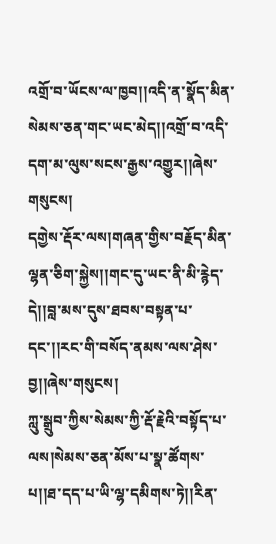འགྲོ་བ་ཡོངས་ལ་ཁྱབ།།འདི་ན་སྣོད་མིན་སེམས་ཅན་གང་ཡང་མེད།།འགྲོ་བ་འདི་དག་མ་ལུས་སངས་རྒྱས་འགྱུར།།ཞེས་གསུངས།
དགྱེས་རྡོར་ལས།གཞན་གྱིས་བརྗོད་མིན་ལྷན་ཅིག་སྐྱེས།།གང་དུ་ཡང་ནི་མི་རྙེད་དེ།།བླ་མས་དུས་ཐབས་བསྟན་པ་དང་།།རང་གི་བསོད་ནམས་ལས་ཤེས་བྱ།།ཞེས་གསུངས།
ཀླུ་སྒྲུབ་ཀྱིས་སེམས་ཀྱི་རྡོ་རྗེའི་བསྟོད་པ་ལས།སེམས་ཅན་མོས་པ་སྣ་ཚོགས་པ།།ཐ་དད་པ་ཡི་ལྷ་དམིགས་ཏེ།།རིན་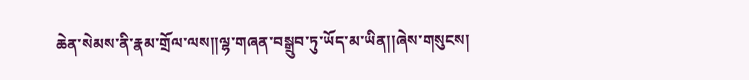ཆེན་སེམས་ནི་རྣམ་གྲོལ་ལས།།ལྷ་གཞན་བསྒྲུབ་ཏུ་ཡོད་མ་ཡིན།།ཞེས་གསུངས།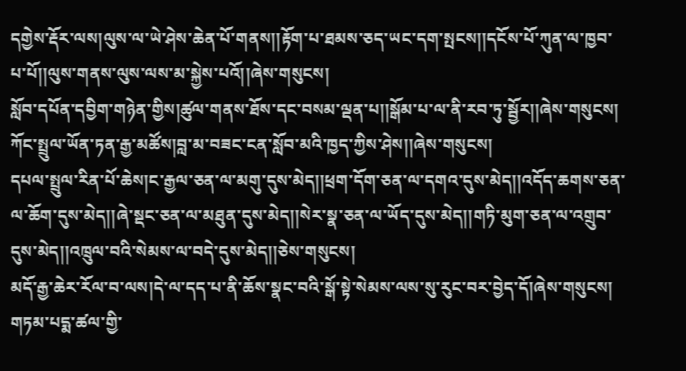དགྱེས་རྡོར་ལས།ལུས་ལ་ཡེ་ཤེས་ཆེན་པོ་གནས།།རྟོག་པ་ཐམས་ཅད་ཡང་དག་སྤངས།།དངོས་པོ་ཀུན་ལ་ཁྱབ་པ་པོ།།ལུས་གནས་ལུས་ལས་མ་སྐྱེས་པའོ།།ཞེས་གསུངས།
སློབ་དཔོན་དབྱིག་གཉེན་གྱིས།ཚུལ་གནས་ཐོས་དང་བསམ་ལྡན་པ།།སྒོམ་པ་ལ་ནི་རབ་ཏུ་སྦྱོར།།ཞེས་གསུངས།
ཀོང་སྤྲུལ་ཡོན་ཏན་རྒྱ་མཚོས།བླ་མ་བཟང་ངན་སློབ་མའི་ཁྱད་ཀྱིས་ཤེས།།ཞེས་གསུངས།
དཔལ་སྤྲུལ་རིན་པོ་ཆེས།ང་རྒྱལ་ཅན་ལ་མགུ་དུས་མེད།།ཕྲག་དོག་ཅན་ལ་དགའ་དུས་མེད།།འདོད་ཆགས་ཅན་ལ་ཆོག་དུས་མེད།།ཞེ་སྡང་ཅན་ལ་མཐུན་དུས་མེད།།སེར་སྣ་ཅན་ལ་ཡོད་དུས་མེད།།གཏི་མུག་ཅན་ལ་འགྲུབ་དུས་མེད།།འཁྲུལ་བའི་སེམས་ལ་བདེ་དུས་མེད།།ཅེས་གསུངས།
མདོ་རྒྱ་ཆེར་རོལ་བ་ལས།དེ་ལ་དད་པ་ནི་ཆོས་སྣང་བའི་སྒོ་སྟེ་སེམས་ལས་སུ་རུང་བར་བྱེད་དོ།ཞེས་གསུངས།
གཏམ་པདྨ་ཚལ་གྱི་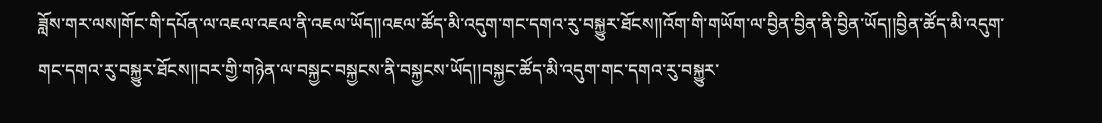ཟློས་གར་ལས།གོང་གི་དཔོན་ལ་འཇལ་འཇལ་ནི་འཇལ་ཡོད།།འཇལ་ཚོད་མི་འདུག་གང་དགའ་རུ་བསྐྱུར་ཐོངས།།འོག་གི་གཡོག་ལ་བྱིན་བྱིན་ནི་བྱིན་ཡོད།།བྱིན་ཚོད་མི་འདུག་གང་དགའ་རུ་བསྐྱུར་ཐོངས།།བར་གྱི་གཉེན་ལ་བསྐྱང་བསྐྱངས་ནི་བསྐྱངས་ཡོད།།བསྐྱང་ཚོད་མི་འདུག་གང་དགའ་རུ་བསྐྱུར་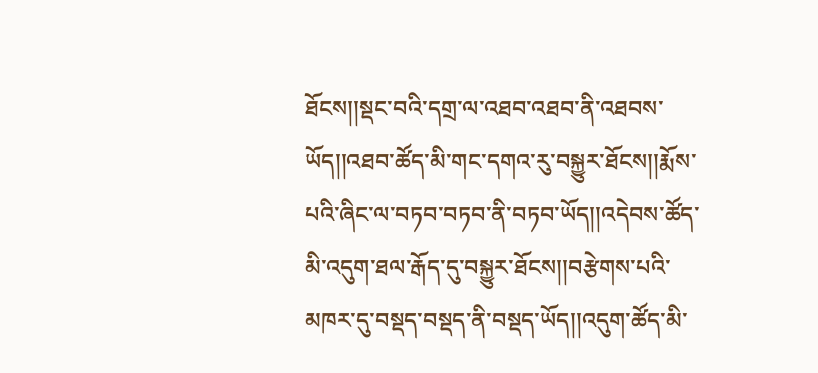ཐོངས།།སྡང་བའི་དགྲ་ལ་འཐབ་འཐབ་ནི་འཐབས་ཡོད།།འཐབ་ཚོད་མི་གང་དགའ་རུ་བསྐྱུར་ཐོངས།།རྨོས་པའི་ཞིང་ལ་བཏབ་བཏབ་ནི་བཏབ་ཡོད།།འདེབས་ཚོད་མི་འདུག་ཐལ་རྒོད་དུ་བསྐྱུར་ཐོངས།།བརྩེགས་པའི་མཁར་དུ་བསྡད་བསྡད་ནི་བསྡད་ཡོད།།འདུག་ཚོད་མི་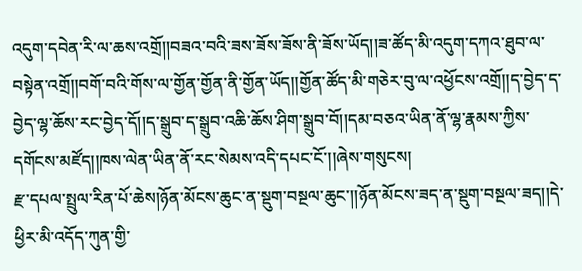འདུག་དབེན་རི་ལ་ཆས་འགྲོ།།བཟའ་བའི་ཟས་ཟོས་ཟོས་ནི་ཟོས་ཡོད།།ཟ་ཚོད་མི་འདུག་དཀའ་ཐུབ་ལ་བསྟེན་འགྲོ།།བགོ་བའི་གོས་ལ་གྱོན་གྱོན་ནི་གྱོན་ཡོད།།གྱོན་ཚོད་མི་གཅེར་བུ་ལ་འཕྱོངས་འགྲོ།།ད་བྱེད་ད་བྱེད་ལྷ་ཆོས་རང་བྱེད་དོ།།ད་སྒྲུབ་ད་སྒྲུབ་འཆི་ཆོས་ཤིག་སྒྲུབ་བོ།།དམ་བཅའ་ཡིན་ནོ་ལྷ་རྣམས་ཀྱིས་དགོངས་མཛོད།།ཁས་ལེན་ཡིན་ནོ་རང་སེམས་འདི་དཔང་ངོ་།།ཞེས་གསུངས།
རྫ་དཔལ་སྤྲུལ་རིན་པོ་ཆེས།ཉོན་མོངས་ཆུང་ན་སྡུག་བསྔལ་ཆུང་།།ཉོན་མོངས་ཟད་ན་སྡུག་བསྔལ་ཟད།།དེ་ཕྱིར་མི་འདོད་ཀུན་གྱི་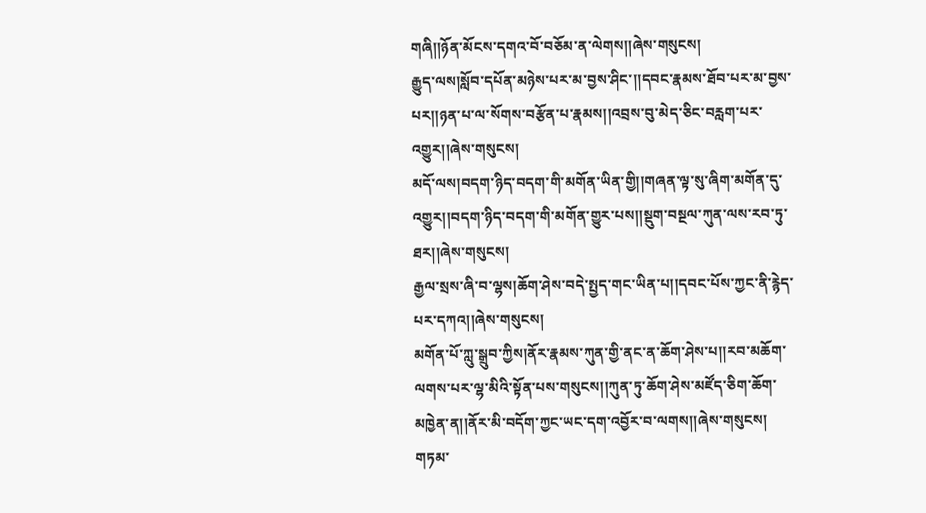གཞི།།ཉོན་མོངས་དགའ་བོ་བཅོམ་ན་ལེགས།།ཞེས་གསུངས།
རྒྱུད་ལས།སློབ་དཔོན་མཉེས་པར་མ་བྱས་ཤིང་།།དབང་རྣམས་ཐོབ་པར་མ་བྱས་པར།།ཉན་པ་ལ་སོགས་བརྩོན་པ་རྣམས།།འབྲས་བུ་མེད་ཅིང་བརླག་པར་འགྱུར།།ཞེས་གསུངས།
མདོ་ལས།བདག་ཉིད་བདག་གི་མགོན་ཡིན་གྱི།།གཞན་ལྟ་སུ་ཞིག་མགོན་དུ་འགྱུར།།བདག་ཉིད་བདག་གི་མགོན་གྱུར་པས།།སྡུག་བསྔལ་ཀུན་ལས་རབ་ཏུ་ཐར།།ཞེས་གསུངས།
རྒྱལ་སྲས་ཞི་བ་ལྷས།ཆོག་ཤེས་བདེ་སྤྱད་གང་ཡིན་པ།།དབང་པོས་ཀྱང་ནི་རྙེད་པར་དཀའ།།ཞེས་གསུངས།
མགོན་པོ་ཀླུ་སྒྲུབ་ཀྱིས།ནོར་རྣམས་ཀུན་གྱི་ནང་ན་ཆོག་ཤེས་པ།།རབ་མཆོག་ལགས་པར་ལྷ་མིའི་སྟོན་པས་གསུངས།།ཀུན་ཏུ་ཆོག་ཤེས་མཛོད་ཅིག་ཆོག་མཁྱེན་ན།།ནོར་མི་བདོག་ཀྱང་ཡང་དག་འབྱོར་བ་ལགས།།ཞེས་གསུངས།
གཏམ་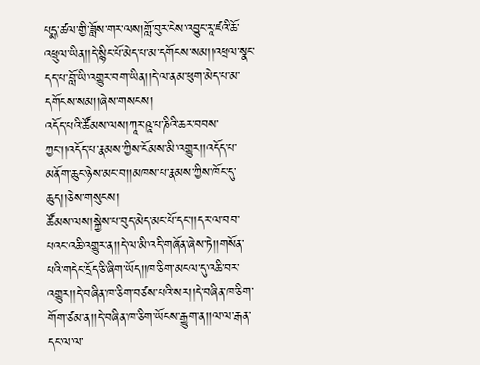པདྨ་ཚལ་གྱི་ཟློས་གར་ལས།གློ་བུར་ངེས་འབྱུང་རཱ་ཛའི་ཆོ་འཕྲུལ་ཡིན།།དེ་སྙིང་པོ་མེད་པ་མ་དགོངས་སམ།།འཕྲལ་སྣང་དད་པ་བློ་ཡི་འགྱུར་བག་ཡིན།།དེ་ལ་ནམ་ཕུག་མེད་པ་མ་དགོངས་སམ།།ཞེས་གསངས།
འདོད་པའི་ཚོམས་ལས།ཀཱར་ཥཱ་པ་ཎིའི་ཆར་བབས་ཀྱང་།།འདོད་པ་རྣམས་ཀྱིས་ངོམས་མི་འགྱུར།།འདོད་པ་མནོག་ཆུང་ཉེས་མང་བ།།མཁས་པ་རྣམས་ཀྱིས་ཁོང་དུ་ཆུད།།ཅེས་གསུངས།
ཚོམས་ལས།སྐྱེས་པ་བུད་མེད་མང་པོ་དང་།།དར་ལ་བབ་པའང་འཆི་འགྱུར་ན།།དེ་ལ་མི་འདི་གཞོན་ཞེས་ཏེ།།གསོན་པའི་གདེང་དྲོད་ཅི་ཞིག་ཡོད།།ཁ་ཅིག་མངལ་དུ་འཆི་བར་འགྱུར།།དེ་བཞིན་ཁ་ཅིག་བཙས་པའི་སར།།དེ་བཞིན་ཁ་ཅིག་གོག་ཙམ་ན།།དེ་བཞིན་ཁ་ཅིག་ཡོངས་རྒྱུག་ན།།ལ་ལ་རྒན་དང་ལ་ལ་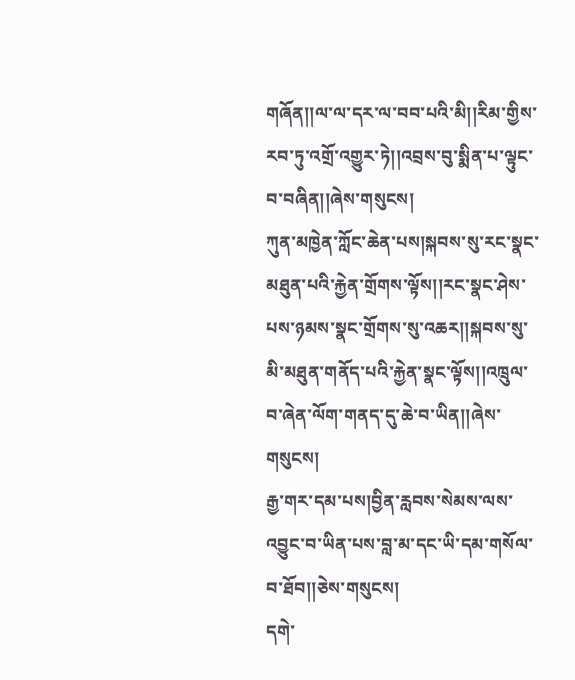གཞོན།།ལ་ལ་དར་ལ་བབ་པའི་མི།།རིམ་གྱིས་རབ་ཏུ་འགྲོ་འགྱུར་ཏེ།།འབྲས་བུ་སྨིན་པ་ལྟུང་བ་བཞིན།།ཞེས་གསུངས།
ཀུན་མཁྱེན་ཀློང་ཆེན་པས།སྐབས་སུ་རང་སྣང་མཐུན་པའི་རྐྱེན་གྲོགས་ལྟོས།།རང་སྣང་ཤེས་པས་ཉམས་སྣང་གྲོགས་སུ་འཆར།།སྐབས་སུ་མི་མཐུན་གནོད་པའི་རྐྱེན་སྣང་ལྟོས།།འཁྲུལ་བ་ཞེན་ལོག་གནད་དུ་ཆེ་བ་ཡིན།།ཞེས་གསུངས།
རྒྱ་གར་དམ་པས།བྱིན་རླབས་སེམས་ལས་འབྱུང་བ་ཡིན་པས་བླ་མ་དང་ཡི་དམ་གསོལ་བ་ཐོབ།།ཅེས་གསུངས།
དགེ་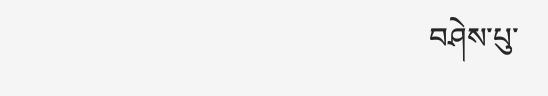བཤེས་པུ་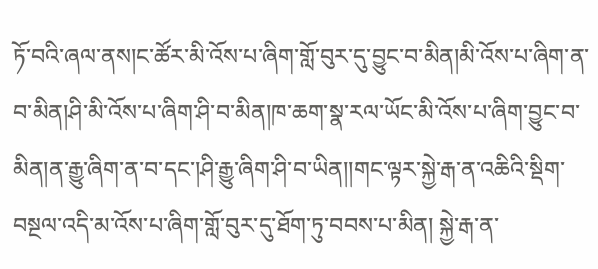ཏོ་བའི་ཞལ་ནས།ང་ཚོར་མི་འོས་པ་ཞིག་གློ་བུར་དུ་བྱུང་བ་མིན།མི་འོས་པ་ཞིག་ན་བ་མིན།ཤི་མི་འོས་པ་ཞིག་ཤི་བ་མིན།ཁ་ཆག་སྣ་རལ་ཡོང་མི་འོས་པ་ཞིག་བྱུང་བ་མིན།ན་རྒྱུ་ཞིག་ན་བ་དང་།ཤི་རྒྱུ་ཞིག་ཤི་བ་ཡིན།།གང་ལྟར་སྐྱེ་རྒ་ན་འཆིའི་སྡིག་བསྔལ་འདི་མ་འོས་པ་ཞིག་གློ་བུར་དུ་ཐོག་ཏུ་བབས་པ་མིན། སྐྱེ་རྒ་ན་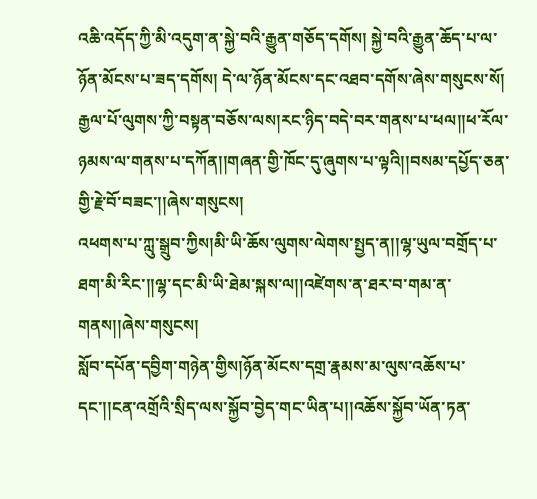འཆི་འདོད་ཀྱི་མི་འདུག་ན་སྐྱེ་བའི་རྒྱུན་གཅོད་དགོས། སྐྱེ་བའི་རྒྱུན་ཆོད་པ་ལ་ཉོན་མོངས་པ་ཟད་དགོས། དེ་ལ་ཉོན་མོངས་དང་འཐབ་དགོས་ཞེས་གསུངས་སོ།
རྒྱལ་པོ་ལུགས་ཀྱི་བསྟན་བཅོས་ལས།རང་ཉིད་བདེ་བར་གནས་པ་ཕལ།།ཕ་རོལ་ཉམས་ལ་གནས་པ་དཀོན།།གཞན་གྱི་ཁོང་དུ་ཞུགས་པ་ལྟའི།།བསམ་དཔྱོད་ཅན་གྱི་རྗེ་བོ་བཟང་།།ཞེས་གསུངས།
འཕགས་པ་ཀླུ་སྒྲུབ་ཀྱིས།མི་ཡི་ཆོས་ལུགས་ལེགས་སྤྱད་ན།།ལྷ་ཡུལ་བགྲོད་པ་ཐག་མི་རིང་།།ལྷ་དང་མི་ཡི་ཐེམ་སྐས་ལ།།འཛེགས་ན་ཐར་བ་གམ་ན་གནས།།ཞེས་གསུངས།
སློབ་དཔོན་དབྱིག་གཉེན་གྱིས།ཉོན་མོངས་དགྲ་རྣམས་མ་ལུས་འཆོས་པ་དང་།།ངན་འགྲོའི་སྲིད་ལས་སྐྱོབ་བྱེད་གང་ཡིན་པ།།འཆོས་སྐྱོབ་ཡོན་ཏན་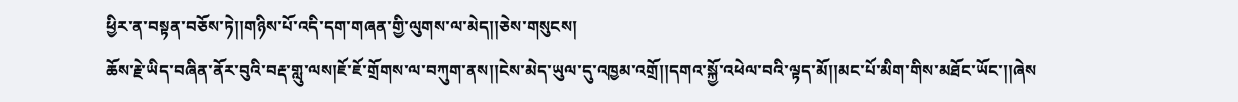ཕྱིར་ན་བསྟན་བཅོས་ཏེ།།གཉིས་པོ་འདི་དག་གཞན་གྱི་ལུགས་ལ་མེད།།ཅེས་གསུངས།
ཆོས་རྗེ་ཡིད་བཞིན་ནོར་བུའི་བརྡ་གླུ་ལས།ཇོ་ཇོ་གྲོགས་ལ་བཀུག་ནས།།ངེས་མེད་ཡུལ་དུ་འཁྱམ་འགྲོ།།དགའ་སྐྱོ་འཕེལ་བའི་ལྟད་མོ།།མང་པོ་མིག་གིས་མཐོང་ཡོང་།།ཞེས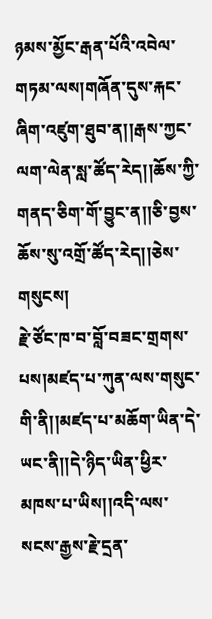ཉམས་མྱོང་རྒན་པོའི་འབེལ་གཏམ་ལས།གཞོན་དུས་རྐང་ཞིག་འཛུག་ཐུབ་ན།།རྒས་ཀྱང་ལག་ལེན་སླ་ཚོད་རེད།།ཆོས་ཀྱི་གནད་ཅིག་གོ་བྱུང་ན།།ཅི་བྱས་ཆོས་སུ་འགྲོ་ཚོད་རེད།།ཅེས་གསུངས།
རྗེ་ཙོང་ཁ་བ་བློ་བཟང་གྲགས་པས།མཛད་པ་ཀུན་ལས་གསུང་གི་ནི།།མཛད་པ་མཆོག་ཡིན་དེ་ཡང་ནི།།དེ་ཉིད་ཡིན་ཕྱིར་མཁས་པ་ཡིས།།འདི་ལས་སངས་རྒྱས་རྗེ་དྲན་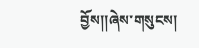བྱོས།།ཞེས་གསུངས།